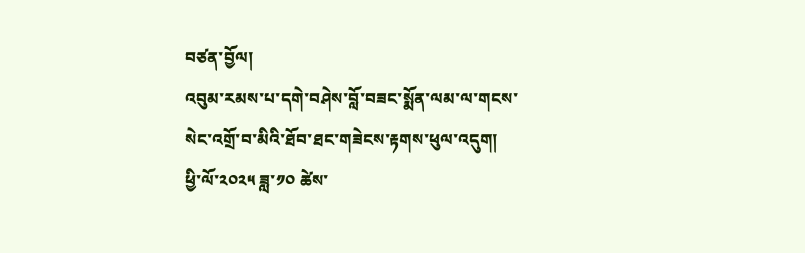བཙན་བྱོལ།
འབུམ་རམས་པ་དགེ་བཤེས་བློ་བཟང་སྨོན་ལམ་ལ་གངས་སེང་འགྲོ་བ་མིའི་ཐོབ་ཐང་གཟེངས་རྟགས་ཕུལ་འདུག།
ཕྱི་ལོ་༢༠༢༥ ཟླ་༡༠ ཚེས་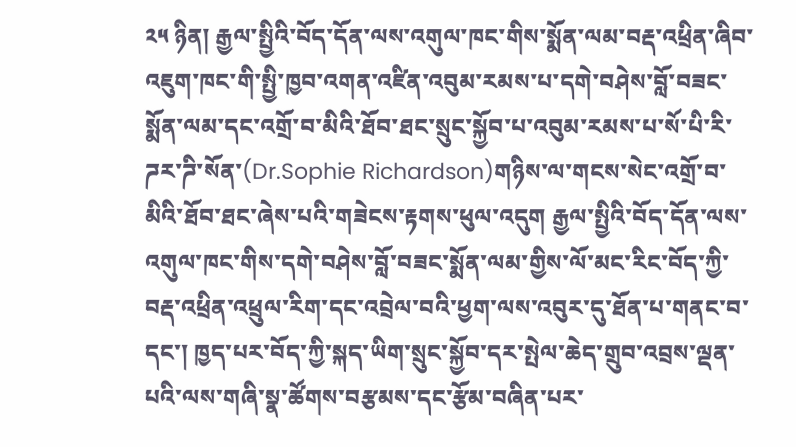༢༥ ཉིན། རྒྱལ་སྤྱིའི་བོད་དོན་ལས་འགུལ་ཁང་གིས་སྨོན་ལམ་བརྡ་འཕྲིན་ཞིབ་འཇུག་ཁང་གི་སྤྱི་ཁྱབ་འགན་འཛིན་འབུམ་རམས་པ་དགེ་བཤེས་བློ་བཟང་སྨོན་ལམ་དང་འགྲོ་བ་མིའི་ཐོབ་ཐང་སྲུང་སྐྱོབ་པ་འབུམ་རམས་པ་སོ་པི་རི་ཌར་ཌི་སོན་(Dr.Sophie Richardson)གཉིས་ལ་གངས་སེང་འགྲོ་བ་མིའི་ཐོབ་ཐང་ཞེས་པའི་གཟེངས་རྟགས་ཕུལ་འདུག རྒྱལ་སྤྱིའི་བོད་དོན་ལས་འགུལ་ཁང་གིས་དགེ་བཤེས་བློ་བཟང་སྨོན་ལམ་གྱིས་ལོ་མང་རིང་བོད་ཀྱི་བརྡ་འཕྲིན་འཕྲུལ་རིག་དང་འབྲེལ་བའི་ཕྱག་ལས་འབུར་དུ་ཐོན་པ་གནང་བ་དང་། ཁྱད་པར་བོད་ཀྱི་སྐད་ཡིག་སྲུང་སྐྱོབ་དར་སྤེལ་ཆེད་གྲུབ་འབྲས་ལྡན་པའི་ལས་གཞི་སྣ་ཚོགས་བརྩམས་དང་རྩོམ་བཞིན་པར་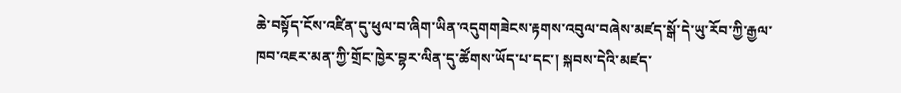ཆེ་བསྟོད་ངོས་འཛིན་དུ་ཕུལ་བ་ཞིག་ཡིན་འདུགགཟེངས་རྟགས་འབུལ་བཞེས་མཛད་སྒོ་དེ་ཡུ་རོབ་ཀྱི་རྒྱལ་ཁབ་འཇར་མན་ཀྱི་གྲོང་ཁྱེར་བྷར་ལིན་དུ་ཚོགས་ཡོད་པ་དང་། སྐབས་དེའི་མཛད་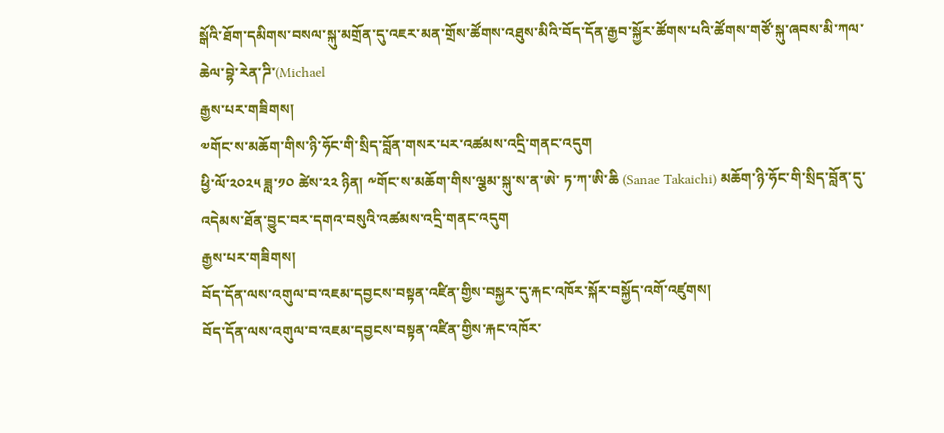སྒོའི་ཐོག་དམིགས་བསལ་སྐུ་མགྲོན་དུ་འཇར་མན་གྲོས་ཚོགས་འཐུས་མིའི་བོད་དོན་རྒྱབ་སྐྱོར་ཚོགས་པའི་ཚོགས་གཙོ་སྐུ་ཞབས་མི་ཀལ་ཆེལ་བྷེ་རེན་ཌི་(Michael
རྒྱས་པར་གཟིགས།
༧གོང་ས་མཆོག་གིས་ཉི་ཧོང་གི་སྲིད་བློན་གསར་པར་འཚམས་འདྲི་གནང་འདུག
ཕྱི་ལོ་༢༠༢༥ ཟླ་༡༠ ཚེས་༢༢ ཉིན། ༸གོང་ས་མཆོག་གིས་ལྕམ་སྐུ་ས་ན་ཨེ་ ཏ་ཀ་ཨི་ཆི (Sanae Takaichi) མཆོག་ཉི་ཧོང་གི་སྲིད་བློན་དུ་འདེམས་ཐོན་བྱུང་བར་དགའ་བསུའི་འཚམས་འདྲི་གནང་འདུག
རྒྱས་པར་གཟིགས།
བོད་དོན་ལས་འགུལ་བ་འཇམ་དབྱངས་བསྟན་འཛིན་གྱིས་བསྐྱར་དུ་རྐང་འཁོར་སྐོར་བསྐྱོད་འགོ་འཛུགས།
བོད་དོན་ལས་འགུལ་བ་འཇམ་དབྱངས་བསྟན་འཛིན་གྱིས་རྐང་འཁོར་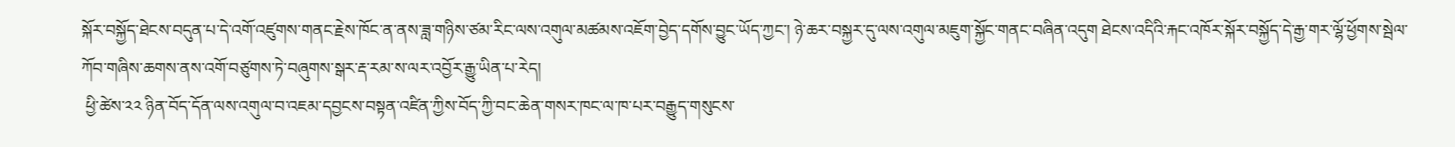སྐོར་བསྐྱོད་ཐེངས་བདུན་པ་དེ་འགོ་འཛུགས་གནང་རྗེས་ཁོང་ན་ནས་ཟླ་གཉིས་ཙམ་རིང་ལས་འགུལ་མཚམས་འཇོག་བྱེད་དགོས་བྱུང་ཡོད་ཀྱང་། ཉེ་ཆར་བསྐྱར་དུ་ལས་འགུལ་མཇུག་སྐྱོང་གནང་བཞིན་འདུག ཐེངས་འདིའི་རྐང་འཁོར་སྐོར་བསྐྱོད་དེ་རྒྱ་གར་ལྷོ་ཕྱོགས་སྦེལ་ཀོབ་གཞིས་ཆགས་ནས་འགོ་བཙུགས་ཏེ་བཞུགས་སྒར་རྡ་རམ་ས་ལར་འབྱོར་རྒྱུ་ཡིན་པ་རེད།
 ཕྱི་ཚེས་༢༢ ཉིན་བོད་དོན་ལས་འགུལ་བ་འཇམ་དབྱངས་བསྟན་འཛིན་ཀྱིས་བོད་ཀྱི་བང་ཆེན་གསར་ཁང་ལ་ཁ་པར་བརྒྱུད་གསུངས་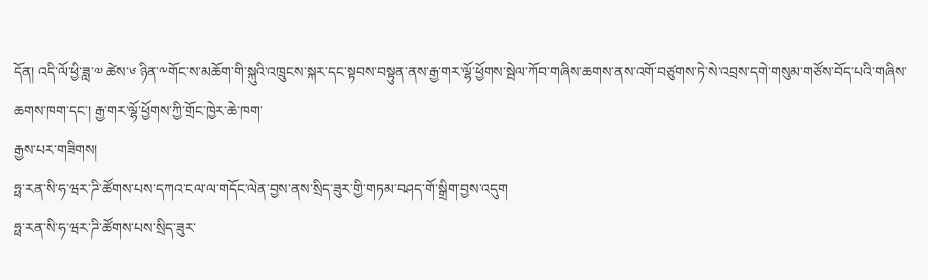དོན། འདི་ལོ་ཕྱི་ཟླ་༧ ཚེས་༦ ཉིན་༸གོང་ས་མཆོག་གི་སྐུའི་འཁྲུངས་སྐར་དང་སྟབས་བསྟུན་ནས་རྒྱ་གར་ལྷོ་ཕྱོགས་སྦེལ་ཀོབ་གཞིས་ཆགས་ནས་འགོ་བཙུགས་ཏེ་སེ་འབྲས་དགེ་གསུམ་གཙོས་བོད་པའི་གཞིས་ཆགས་ཁག་དང་། རྒྱ་གར་ལྷོ་ཕྱོགས་ཀྱི་གྲོང་ཁྱེར་ཆེ་ཁག་
རྒྱས་པར་གཟིགས།
ཧྥ་རན་སི་ཧ་ཝར་ཌི་ཚོགས་པས་དཀའ་ངལ་ལ་གདོང་ལེན་བྱས་ནས་སྲིད་ཟུར་གྱི་གཏམ་བཤད་གོ་སྒྲིག་བྱས་འདུག
ཧྥ་རན་སི་ཧ་ཝར་ཌི་ཚོགས་པས་སྲིད་ཟུར་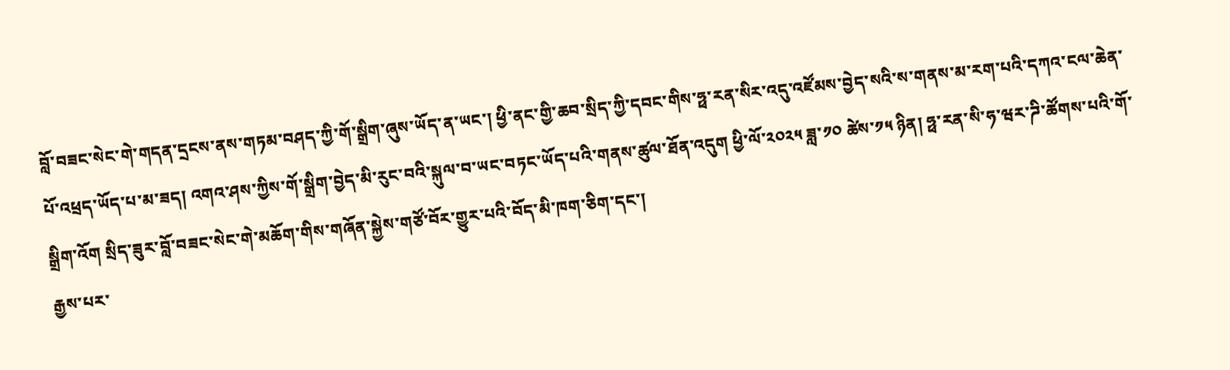བློ་བཟང་སེང་གེ་གདན་དྲངས་ནས་གཏམ་བཤད་ཀྱི་གོ་སྒྲིག་ཞུས་ཡོད་ན་ཡང་། ཕྱི་ནང་གྱི་ཆབ་སྲིད་ཀྱི་དབང་གིས་ཧྥ་རན་སིར་འདུ་འཛོམས་བྱེད་སའི་ས་གནས་མ་རག་པའི་དཀའ་ངལ་ཆེན་པོ་འཕྲད་ཡོད་པ་མ་ཟད། འགའ་ཤས་ཀྱིས་གོ་སྒྲིག་བྱེད་མི་རུང་བའི་སྐུལ་བ་ཡང་བཏང་ཡོད་པའི་གནས་ཚུལ་ཐོན་འདུག ཕྱི་ལོ་༢༠༢༥ ཟླ་༡༠ ཚེས་༡༥ ཉིན། ཧྥ་རན་སི་ཧ་ཝར་ཌི་ཚོགས་པའི་གོ་སྒྲིག་འོག སྲིད་ཟུར་བློ་བཟང་སེང་གེ་མཆོག་གིས་གཞོན་སྐྱེས་གཙོ་བོར་གྱུར་པའི་བོད་མི་ཁག་ཅིག་དང་།
རྒྱས་པར་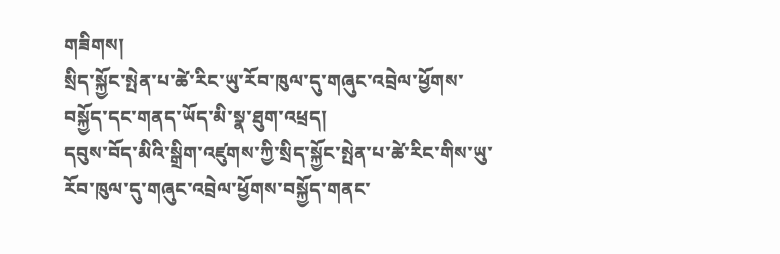གཟིགས།
སྲིད་སྐྱོང་སྤེན་པ་ཚེ་རིང་ཡུ་རོབ་ཁུལ་དུ་གཞུང་འབྲེལ་ཕྱོགས་བསྐྱོད་དང་གནད་ཡོད་མི་སྣ་ཐུག་འཕྲད།
དབུས་བོད་མིའི་སྒྲིག་འཛུགས་ཀྱི་སྲིད་སྐྱོང་སྤེན་པ་ཚེ་རིང་གིས་ཡུ་རོབ་ཁུལ་དུ་གཞུང་འབྲེལ་ཕྱོགས་བསྐྱོད་གནང་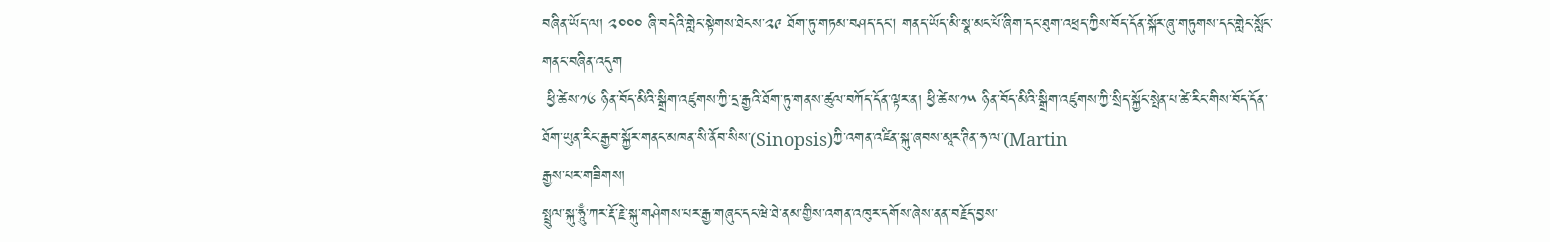བཞིན་ཡོད་ལ། ༢༠༠༠ ཞི་བདེའི་གླེང་སྟེགས་ཐེངས་༢༩ ཐོག་ཏུ་གཏམ་བཤད་དང། གནད་ཡོད་མི་སྣ་མང་པོ་ཞིག་དང་ཐུག་འཕྲད་ཀྱིས་བོད་དོན་སྐོར་ཞུ་གཏུགས་དང་གླེང་སློང་གནང་བཞིན་འདུག
 ཕྱི་ཚེས་༡༦ ཉིན་བོད་མིའི་སྒྲིག་འཛུགས་ཀྱི་དྲ་རྒྱའི་ཐོག་ཏུ་གནས་ཚུལ་བཀོད་དོན་ལྟར་ན། ཕྱི་ཚེས་༡༥ ཉིན་བོད་མིའི་སྒྲིག་འཛུགས་ཀྱི་སྲིད་སྐྱོང་སྤེན་པ་ཚེ་རིང་གིས་བོད་དོན་ཐོག་ཡུན་རིང་རྒྱབ་སྐྱོར་གནང་མཁན་སི་ནོབ་སིས་(Sinopsis)ཀྱི་འགན་འཛིན་སྐུ་ཞབས་མཱར་ཊིན་ཧ་ལ་(Martin
རྒྱས་པར་གཟིགས།
སྤྲུལ་སྐུ་ཧཱུྃ་ཀར་རྡོ་རྗེ་སྐུ་གཤེགས་པར་རྒྱ་གཞུང་དང་ཝེ་ཐེ་ནམ་གྱིས་འགན་འཁུར་དགོས་ཞེས་ནན་བརྗོད་བྱས་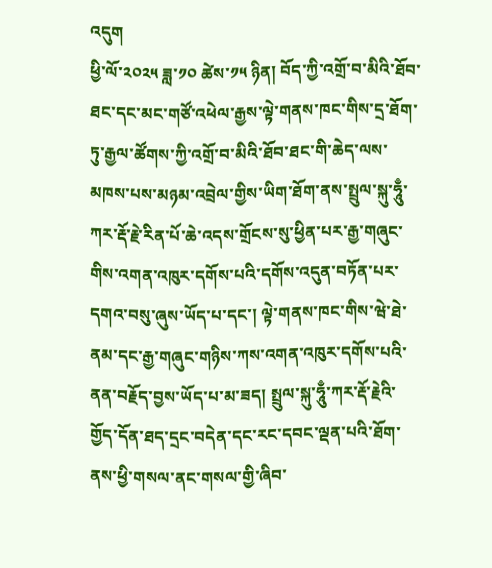འདུག
ཕྱི་ལོ་༢༠༢༥ ཟླ་༡༠ ཚེས་༡༥ ཉིན། བོད་ཀྱི་འགྲོ་བ་མིའི་ཐོབ་ཐང་དང་མང་གཙོ་འཕེལ་རྒྱས་ལྟེ་གནས་ཁང་གིས་དྲ་ཐོག་ཏུ་རྒྱལ་ཚོགས་ཀྱི་འགྲོ་བ་མིའི་ཐོབ་ཐང་གི་ཆེད་ལས་མཁས་པས་མཉམ་འབྲེལ་གྱིས་ཡིག་ཐོག་ནས་སྤྲུལ་སྐུ་ཧཱུྃ་ཀར་རྡོ་རྗེ་རིན་པོ་ཆེ་འདས་གྲོངས་སུ་ཕྱིན་པར་རྒྱ་གཞུང་གིས་འགན་འཁུར་དགོས་པའི་དགོས་འདུན་བཏོན་པར་དགའ་བསུ་ཞུས་ཡོད་པ་དང་། ལྟེ་གནས་ཁང་གིས་ཝེ་ཐེ་ནམ་དང་རྒྱ་གཞུང་གཉིས་ཀས་འགན་འཁུར་དགོས་པའི་ནན་བརྗོད་བྱས་ཡོད་པ་མ་ཟད། སྤྲུལ་སྐུ་ཧཱུྃ་ཀར་རྡོ་རྗེའི་གྱོད་དོན་ཐད་དྲང་བདེན་དང་རང་དབང་ལྡན་པའི་ཐོག་ནས་ཕྱི་གསལ་ནང་གསལ་གྱི་ཞིབ་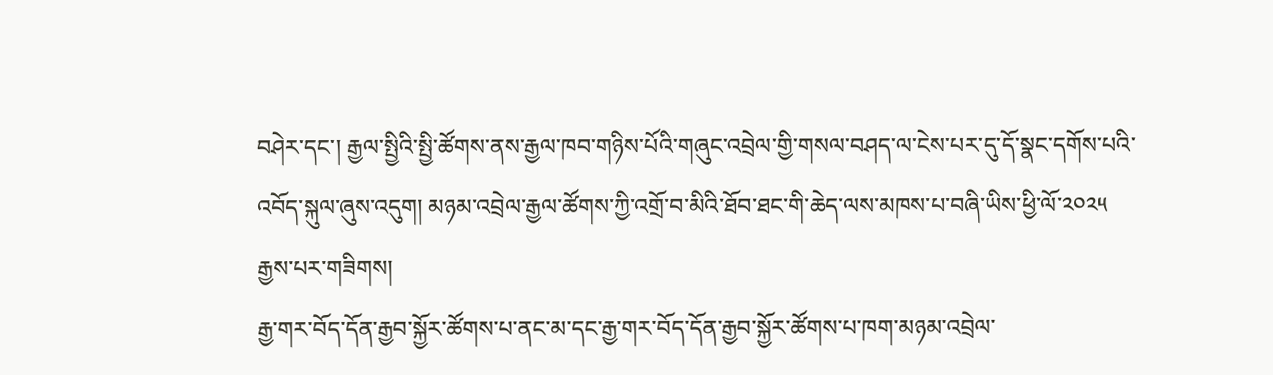བཤེར་དང་། རྒྱལ་སྤྱིའི་སྤྱི་ཚོགས་ནས་རྒྱལ་ཁབ་གཉིས་པོའི་གཞུང་འབྲེལ་གྱི་གསལ་བཤད་ལ་ངེས་པར་དུ་དོ་སྣང་དགོས་པའི་འབོད་སྐུལ་ཞུས་འདུག། མཉམ་འབྲེལ་རྒྱལ་ཚོགས་ཀྱི་འགྲོ་བ་མིའི་ཐོབ་ཐང་གི་ཆེད་ལས་མཁས་པ་བཞི་ཡིས་ཕྱི་ལོ་༢༠༢༥
རྒྱས་པར་གཟིགས།
རྒྱ་གར་བོད་དོན་རྒྱབ་སྐྱོར་ཚོགས་པ་ནང་མ་དང་རྒྱ་གར་བོད་དོན་རྒྱབ་སྐྱོར་ཚོགས་པ་ཁག་མཉམ་འབྲེལ་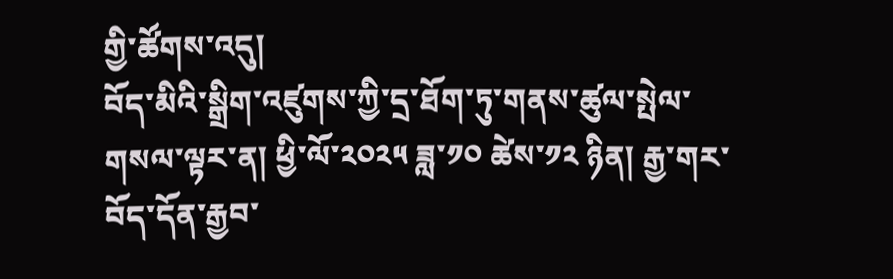གྱི་ཚོགས་འདུ།
བོད་མིའི་སྒྲིག་འཛུགས་ཀྱི་དྲ་ཐོག་ཏུ་གནས་ཚུལ་སྤེལ་གསལ་ལྟར་ན། ཕྱི་ལོ་༢༠༢༥ ཟླ་༡༠ ཚེས་༡༢ ཉིན། རྒྱ་གར་བོད་དོན་རྒྱབ་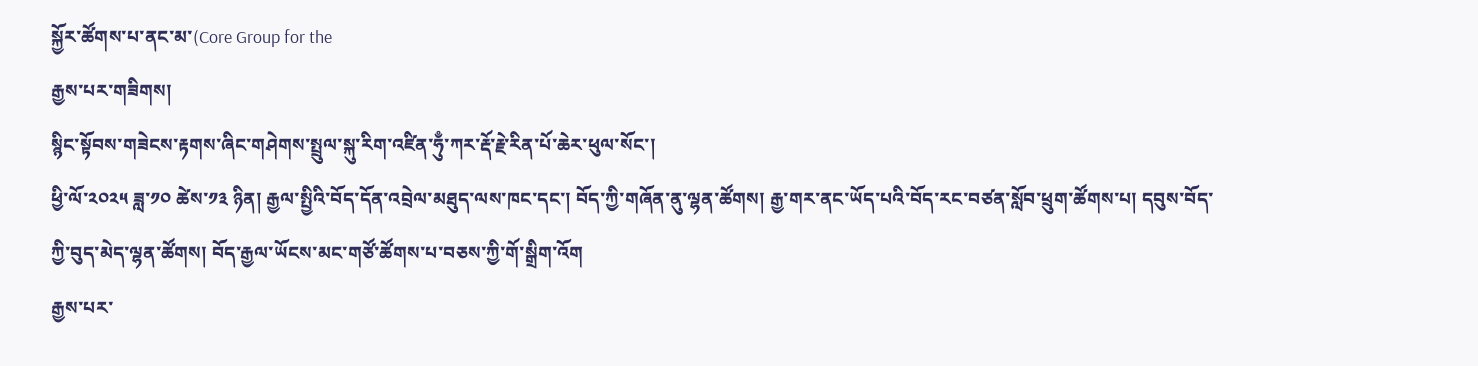སྐྱོར་ཚོགས་པ་ནང་མ་(Core Group for the
རྒྱས་པར་གཟིགས།
སྙིང་སྟོབས་གཟེངས་རྟགས་ཞིང་གཤེགས་སྤྲུལ་སྐུ་རིག་འཛིན་ཧུྃ་ཀར་རྡོ་རྗེ་རིན་པོ་ཆེར་ཕུལ་སོང་།
ཕྱི་ལོ་༢༠༢༥ ཟླ་༡༠ ཚེས་༡༣ ཉིན། རྒྱལ་སྤྱིའི་བོད་དོན་འབྲེལ་མཐུད་ལས་ཁང་དང་། བོད་ཀྱི་གཞོན་ནུ་ལྷན་ཚོགས། རྒྱ་གར་ནང་ཡོད་པའི་བོད་རང་བཙན་སློབ་ཕྲུག་ཚོགས་པ། དབུས་བོད་ཀྱི་བུད་མེད་ལྷན་ཚོགས། བོད་རྒྱལ་ཡོངས་མང་གཙོ་ཚོགས་པ་བཅས་ཀྱི་གོ་སྒྲིག་འོག
རྒྱས་པར་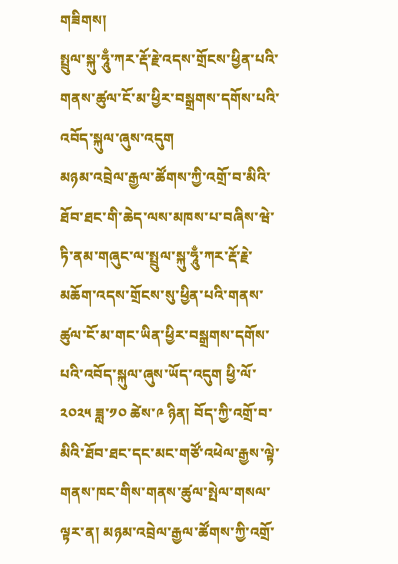གཟིགས།
སྤྲུལ་སྐུ་ཧཱུྃ་ཀར་རྡོ་རྗེ་འདས་གྲོངས་ཕྱིན་པའི་གནས་ཚུལ་ངོ་མ་ཕྱིར་བསྒྲགས་དགོས་པའི་འབོད་སྐུལ་ཞུས་འདུག
མཉམ་འབྲེལ་རྒྱལ་ཚོགས་ཀྱི་འགྲོ་བ་མིའི་ཐོབ་ཐང་གི་ཆེད་ལས་མཁས་པ་བཞིས་ཝེ་ཏི་ནམ་གཞུང་ལ་སྤྲུལ་སྐུ་ཧཱུྃ་ཀར་རྡོ་རྗེ་མཆོག་འདས་གྲོངས་སུ་ཕྱིན་པའི་གནས་ཚུལ་ངོ་མ་གང་ཡིན་ཕྱིར་བསྒྲགས་དགོས་པའི་འབོད་སྐུལ་ཞུས་ཡོད་འདུག ཕྱི་ལོ་༢༠༢༥ ཟླ་༡༠ ཚེས་༩ ཉིན། བོད་ཀྱི་འགྲོ་བ་མིའི་ཐོབ་ཐང་དང་མང་གཙོ་འཕེལ་རྒྱས་ལྟེ་གནས་ཁང་གིས་གནས་ཚུལ་སྤེལ་གསལ་ལྟར་ན། མཉམ་འབྲེལ་རྒྱལ་ཚོགས་ཀྱི་འགྲོ་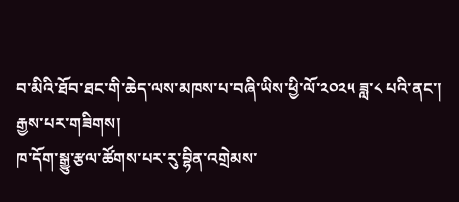བ་མིའི་ཐོབ་ཐང་གི་ཆེད་ལས་མཁས་པ་བཞི་ཡིས་ཕྱི་ལོ་༢༠༢༥ ཟླ་༨ པའི་ནང་།
རྒྱས་པར་གཟིགས།
ཁ་དོག་སྒྱུ་རྩལ་ཚོགས་པར་རུ་བྷིན་འགྲེམས་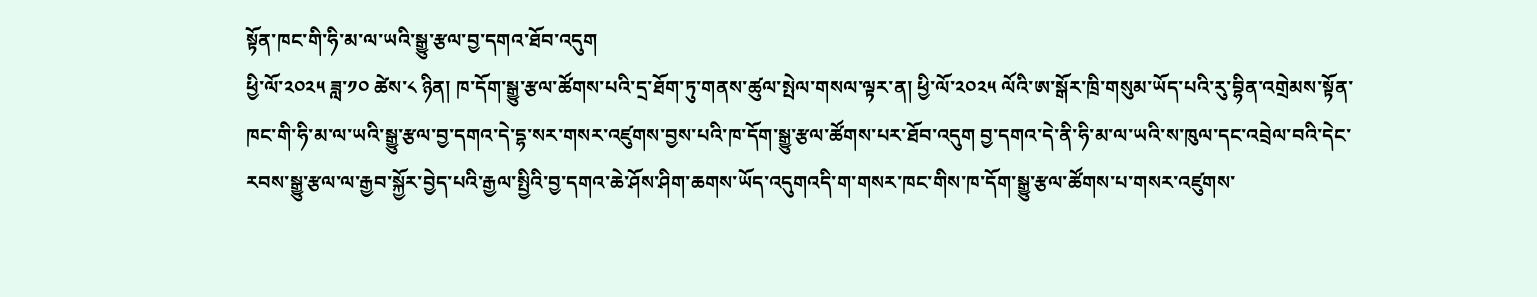སྟོན་ཁང་གི་ཧི་མ་ལ་ཡའི་སྒྱུ་རྩལ་བྱ་དགའ་ཐོབ་འདུག
ཕྱི་ལོ་༢༠༢༥ ཟླ་༡༠ ཚེས་༨ ཉིན། ཁ་དོག་སྒྱུ་རྩལ་ཚོགས་པའི་དྲ་ཐོག་ཏུ་གནས་ཚུལ་སྤེལ་གསལ་ལྟར་ན། ཕྱི་ལོ་༢༠༢༥ ལོའི་ཨ་སྒོར་ཁྲི་གསུམ་ཡོད་པའི་རུ་བྷིན་འགྲེམས་སྟོན་ཁང་གི་ཧི་མ་ལ་ཡའི་སྒྱུ་རྩལ་བྱ་དགའ་དེ་དྷ་སར་གསར་འཛུགས་བྱས་པའི་ཁ་དོག་སྒྱུ་རྩལ་ཚོགས་པར་ཐོབ་འདུག བྱ་དགའ་དེ་ནི་ཧི་མ་ལ་ཡའི་ས་ཁུལ་དང་འབྲེལ་བའི་དེང་རབས་སྒྱུ་རྩལ་ལ་རྒྱབ་སྐྱོར་བྱེད་པའི་རྒྱལ་སྤྱིའི་བྱ་དགའ་ཆེ་ཤོས་ཤིག་ཆགས་ཡོད་འདུགའདི་ག་གསར་ཁང་གིས་ཁ་དོག་སྒྱུ་རྩལ་ཚོགས་པ་གསར་འཛུགས་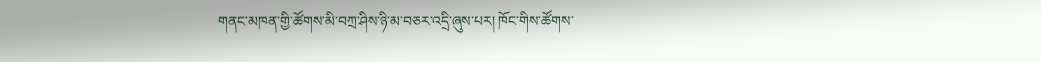གནང་མཁན་གྱི་ཚོགས་མི་བཀྲ་ཤིས་ཉི་མ་བཅར་འདྲི་ཞུས་པར། ཁོང་གིས་ཚོགས་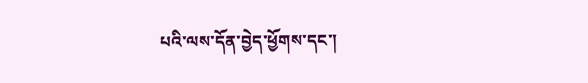པའི་ལས་དོན་བྱེད་ཕྱོགས་དང་།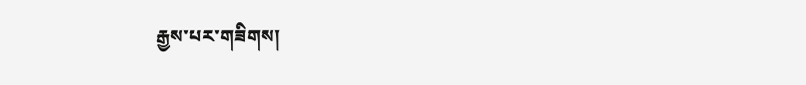རྒྱས་པར་གཟིགས།